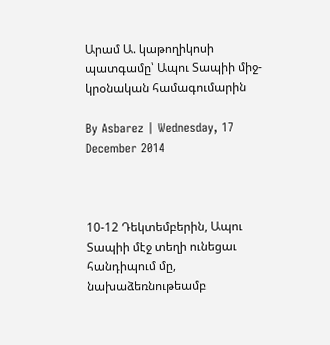Արամ Ա. կաթողիկոսի պատգամը՝ Ապու Տապիի միջ-կրօնական համագումարին

By Asbarez | Wednesday, 17 December 2014



10-12 Դեկտեմբերին, Ապու Տապիի մէջ տեղի ունեցաւ հանդիպում մը, նախաձեռնութեամբ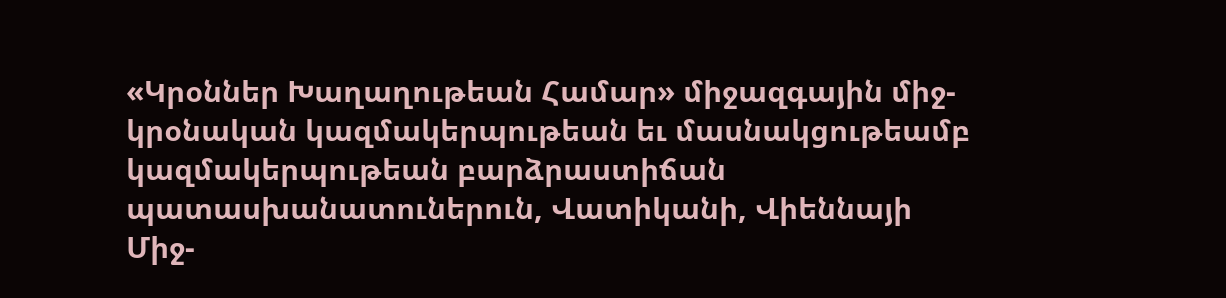«Կրօններ Խաղաղութեան Համար» միջազգային միջ-կրօնական կազմակերպութեան եւ մասնակցութեամբ կազմակերպութեան բարձրաստիճան պատասխանատուներուն, Վատիկանի, Վիեննայի Միջ-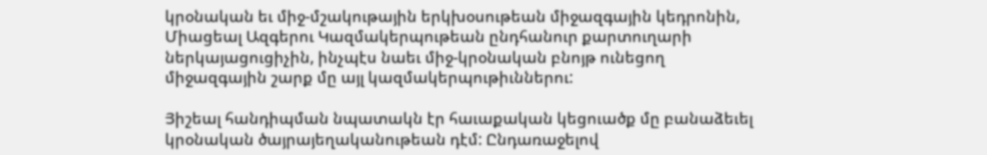կրօնական եւ միջ-մշակութային երկխօսութեան միջազգային կեդրոնին, Միացեալ Ազգերու Կազմակերպութեան ընդհանուր քարտուղարի ներկայացուցիչին, ինչպէս նաեւ միջ-կրօնական բնոյթ ունեցող միջազգային շարք մը այլ կազմակերպութիւններու:

Յիշեալ հանդիպման նպատակն էր հաւաքական կեցուածք մը բանաձեւել կրօնական ծայրայեղականութեան դէմ: Ընդառաջելով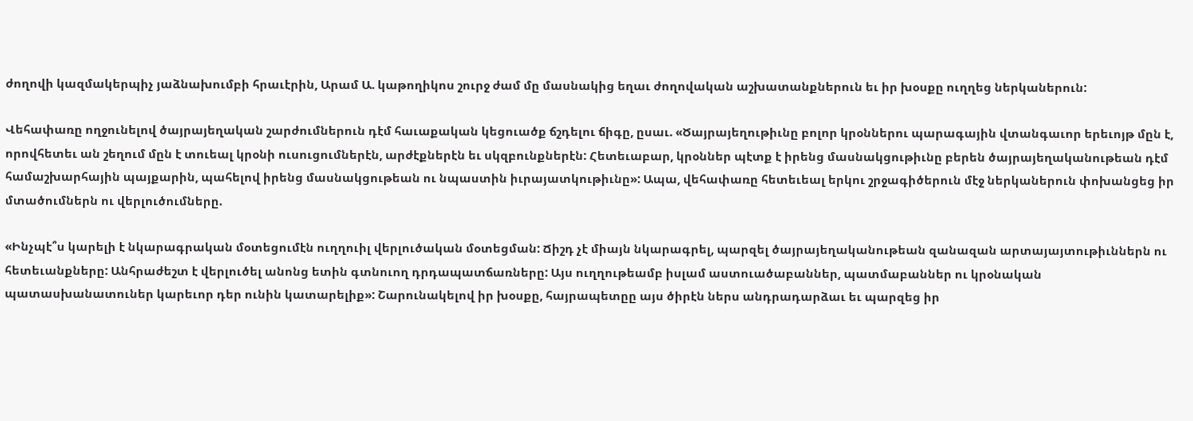ժողովի կազմակերպիչ յաձնախումբի հրաւէրին, Արամ Ա. կաթողիկոս շուրջ ժամ մը մասնակից եղաւ ժողովական աշխատանքներուն եւ իր խօսքը ուղղեց ներկաներուն:

Վեհափառը ողջունելով ծայրայեղական շարժումներուն դէմ հաւաքական կեցուածք ճշդելու ճիգը, ըսաւ. «Ծայրայեղութիւնը բոլոր կրօններու պարագային վտանգաւոր երեւոյթ մըն է, որովհետեւ ան շեղում մըն է տուեալ կրօնի ուսուցումներէն, արժէքներէն եւ սկզբունքներէն: Հետեւաբար, կրօններ պէտք է իրենց մասնակցութիւնը բերեն ծայրայեղականութեան դէմ համաշխարհային պայքարին, պահելով իրենց մասնակցութեան ու նպաստին իւրայատկութիւնը»: Ապա, վեհափառը հետեւեալ երկու շրջագիծերուն մէջ ներկաներուն փոխանցեց իր մտածումներն ու վերլուծումները.

«Ինչպէ՞ս կարելի է նկարագրական մօտեցումէն ուղղուիլ վերլուծական մօտեցման: Ճիշդ չէ միայն նկարագրել, պարզել ծայրայեղականութեան զանազան արտայայտութիւններն ու հետեւանքները: Անհրաժեշտ է վերլուծել անոնց ետին գտնուող դրդապատճառները: Այս ուղղութեամբ իսլամ աստուածաբաններ, պատմաբաններ ու կրօնական պատասխանատուներ կարեւոր դեր ունին կատարելիք»: Շարունակելով իր խօսքը, հայրապետըը այս ծիրէն ներս անդրադարձաւ եւ պարզեց իր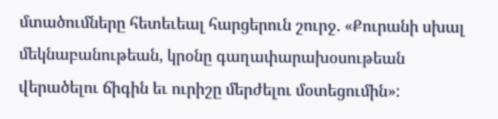մտածումները հետեւեալ հարցերուն շուրջ. «Քուրանի սխալ մեկնաբանութեան, կրօնը գաղափարախօսութեան վերածելու ճիգին եւ ուրիշը մերժելու մօտեցումին»: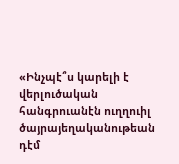«Ինչպէ՞ս կարելի է վերլուծական հանգրուանէն ուղղուիլ ծայրայեղականութեան դէմ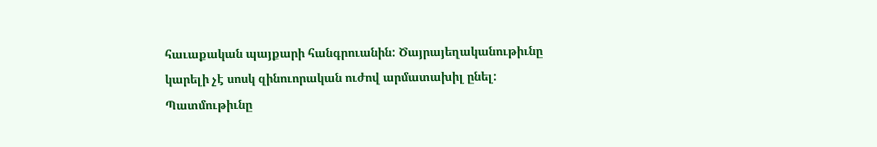հաւաքական պայքարի հանգրուանին: Ծայրայեղականութիւնը կարելի չէ սոսկ զինուորական ուժով արմատախիլ ընել: Պատմութիւնը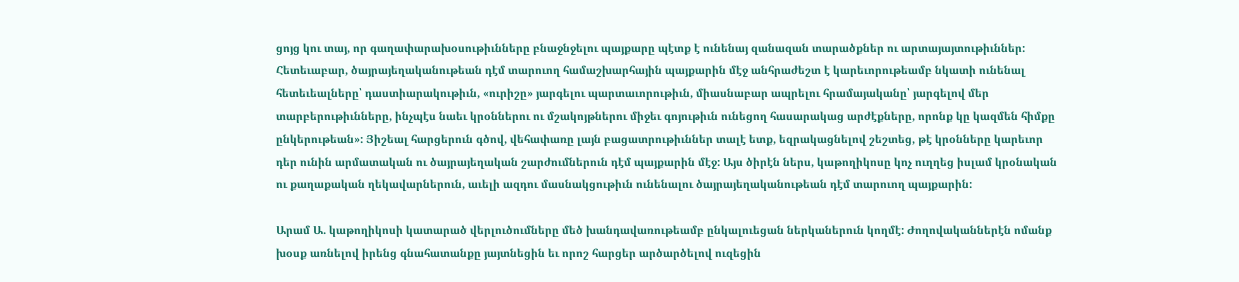ցոյց կու տայ, որ գաղափարախօսութիւնները բնաջնջելու պայքարը պէտք է ունենայ զանազան տարածքներ ու արտայայտութիւններ: Հետեւաբար, ծայրայեղականութեան դէմ տարուող համաշխարհային պայքարին մէջ անհրաժեշտ է կարեւորութեամբ նկատի ունենալ հետեւեալները՝ դաստիարակութիւն, «ուրիշը» յարգելու պարտաւորութիւն, միասնաբար ապրելու հրամայականը՝ յարգելով մեր տարբերութիւնները, ինչպէս նաեւ կրօններու ու մշակոյթներու միջեւ գոյութիւն ունեցող հասարակաց արժէքները, որոնք կը կազմեն հիմքը ընկերութեան»: Յիշեալ հարցերուն գծով, վեհափառը լայն բացատրութիւններ տալէ ետք, եզրակացնելով շեշտեց, թէ կրօնները կարեւոր դեր ունին արմատական ու ծայրայեղական շարժումներուն դէմ պայքարին մէջ: Այս ծիրէն ներս, կաթողիկոսը կոչ ուղղեց իսլամ կրօնական ու քաղաքական ղեկավարներուն, աւելի ազդու մասնակցութիւն ունենալու ծայրայեղականութեան դէմ տարուող պայքարին:

Արամ Ա. կաթողիկոսի կատարած վերլուծումները մեծ խանդավառութեամբ ընկալուեցան ներկաներուն կողմէ: Ժողովականներէն ոմանք խօսք առնելով իրենց գնահատանքը յայտնեցին եւ որոշ հարցեր արծարծելով ուզեցին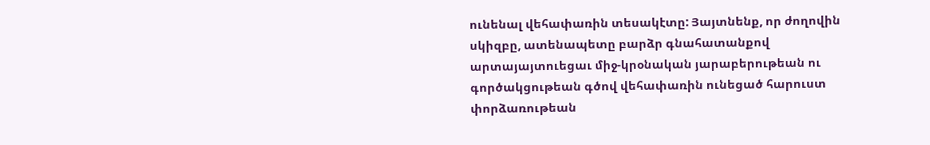ունենալ վեհափառին տեսակէտը: Յայտնենք, որ ժողովին սկիզբը, ատենապետը բարձր գնահատանքով արտայայտուեցաւ միջ-կրօնական յարաբերութեան ու գործակցութեան գծով վեհափառին ունեցած հարուստ փորձառութեան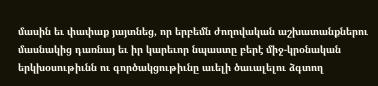մասին եւ փափաք յայտնեց, որ երբեմն ժողովական աշխատանքներու մասնակից դառնայ եւ իր կարեւոր նպաստը բերէ միջ-կրօնական երկխօսութիւնն ու գործակցութիւնը աւելի ծաւալելու ձգտող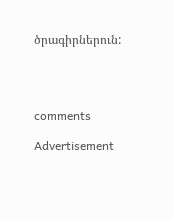ծրագիրներուն:




comments

Advertisement